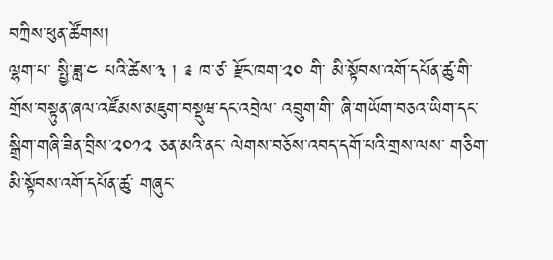བཀྲིས་ཕུན་ཚོགས།
ལྷག་པ་ སྤྱི་ཟླ་༤ པའི་ཚེས་༣ ། ༉ ཁ་ཙ་ རྫོང་ཁག་༢༠ གི་ མི་སྟོབས་འགོ་དཔོན་ཚུ་གི་ གྲོས་བསྟུན་ཞལ་འཛོམས་མཇུག་བསྡུཝ་དང་འབྲེལ་ འབྲུག་གི་ ཞི་གཡོག་བཅའ་ཡིག་དང་སྒྲིག་གཞི་ཟིན་བྲིས་༢༠༡༢ ཅན་མའི་ནང་ ལེགས་བཅོས་འབད་དགོ་པའི་གྲས་ལས་ གཅིག་ མི་སྟོབས་འགོ་དཔོན་ཚུ་ གཞུང་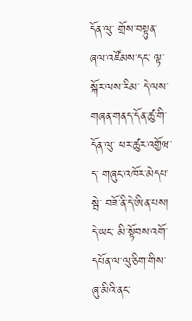དོན་ལུ་ གྲོས་བསྟུན་ཞལ་འཛོམས་དང་ ལྟ་སྐོར་ལས་རིམ་ དེ་ལས་ གཞན་གནད་དོན་ཚུ་གི་དོན་ལུ་ ཕར་ཚུར་འགྱོཝ་ད་ གཞུང་འཁོར་མེདཔ་སྦེ་ བཟོ་ནི་དེ་ཨིན་པས།
དེ་ཡང་ མི་སྟོབས་འགོ་དཔོན་ལ་ལུ་ཅིག་གིས་ ཞུ་མིའི་ནང་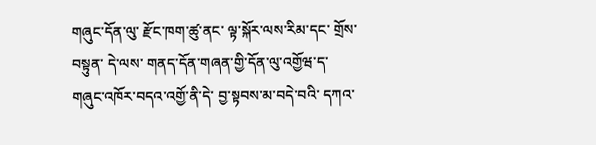གཞུང་དོན་ལུ་ རྫོང་ཁག་ཚུ་ནང་ ལྟ་སྐོར་ལས་རིམ་དང་ གྲོས་བསྟུན་ དེ་ལས་ གནད་དོན་གཞན་གྱི་དོན་ལུ་འགྱོཝ་ད་ གཞུང་འཁོར་བདའ་འགྱོ་ནི་དེ་ བྱ་སྟབས་མ་བདེ་བའི་ དཀའ་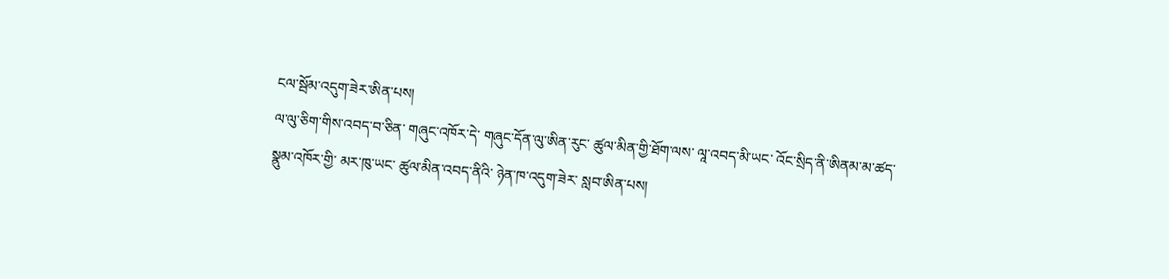ངལ་སྦོམ་འདུག་ཟེར་ཨིན་པས།
ལ་ལུ་ཅིག་གིས་འབད་བ་ཅིན་ གཞུང་འཁོར་དེ་ གཞུང་དོན་ལུ་ཨིན་རུང་ ཚུལ་མིན་གྱི་ཐོག་ལས་ ལཱ་འབད་མི་ཡང་ འོང་སྲིད་ནི་ཨིནམ་མ་ཚད་ སྣུམ་འཁོར་གྱི་ མར་ཁུ་ཡང་ ཚུལ་མིན་འབད་ནིའི་ ཉེན་ཁ་འདུག་ཟེར་ སླབ་ཨིན་པས།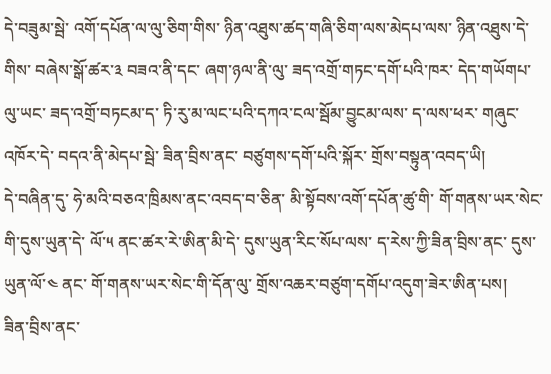དེ་བཟུམ་སྦེ་ འགོ་དཔོན་ལ་ལུ་ཅིག་གིས་ ཉིན་འཐུས་ཚད་གཞི་ཅིག་ལས་མེདཔ་ལས་ ཉིན་འཐུས་དེ་གིས་ བཞེས་སྒོ་ཚར་༣ བཟའ་ནི་དང་ ཞག་ཉལ་ནི་ལུ་ ཟད་འགྲོ་གཏང་དགོ་པའི་ཁར་ དེད་གཡོགཔ་ལུ་ཡང་ ཟད་འགྲོ་བཏངམ་ད་ ཏི་རུ་མ་ལང་པའི་དཀའ་ངལ་སྦོམ་བྱུངམ་ལས་ ད་ལས་ཕར་ གཞུང་འཁོར་དེ་ བདའ་ནི་མེདཔ་སྦེ་ ཟིན་བྲིས་ནང་ བཙུགས་དགོ་པའི་སྐོར་ གྲོས་བསྟུན་འབད་ཡི།
དེ་བཞིན་དུ་ ཧེ་མའི་བཅའ་ཁྲིམས་ནང་འབད་བ་ཅིན་ མི་སྟོབས་འགོ་དཔོན་ཚུ་གི་ གོ་གནས་ཡར་སེང་གི་དུས་ཡུན་དེ་ ལོ་༥ ནང་ཚར་རེ་ཨིན་མི་དེ་ དུས་ཡུན་རིང་སོཔ་ལས་ ད་རེས་ཀྱི་ཟིན་བྲིས་ནང་ དུས་ཡུན་ལོ་༤ ནང་ གོ་གནས་ཡར་སེང་གི་དོན་ལུ་ གྲོས་འཆར་བཙུག་དགོཔ་འདུག་ཟེར་ཨིན་པས།
ཟིན་བྲིས་ནང་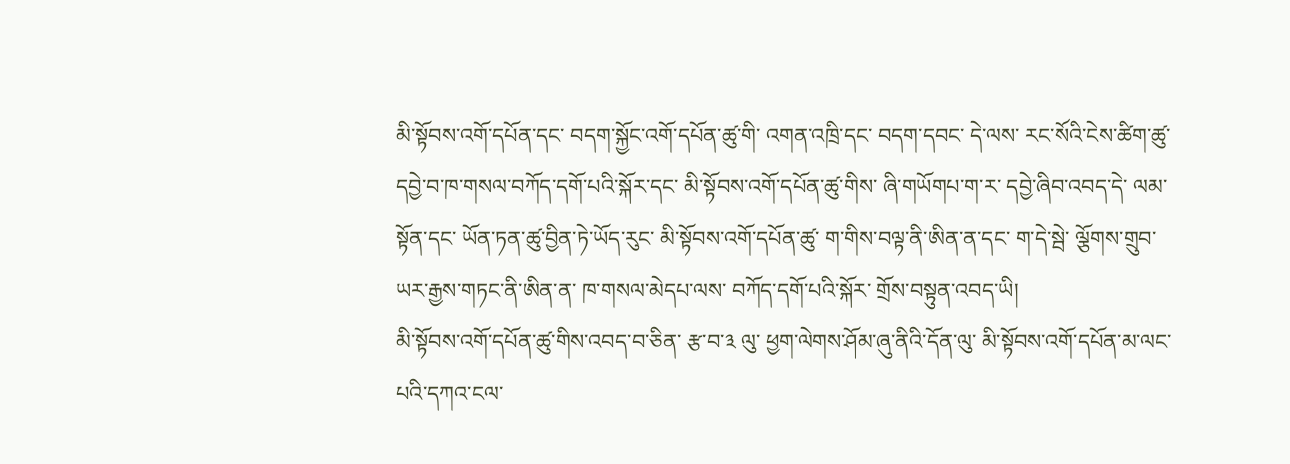མི་སྟོབས་འགོ་དཔོན་དང་ བདག་སྐྱོང་འགོ་དཔོན་ཚུ་གི་ འགན་འཁྲི་དང་ བདག་དབང་ དེ་ལས་ རང་སོའི་ངེས་ཚིག་ཚུ་ དབྱེ་བ་ཁ་གསལ་བཀོད་དགོ་པའི་སྐོར་དང་ མི་སྟོབས་འགོ་དཔོན་ཚུ་གིས་ ཞི་གཡོགཔ་ག་ར་ དབྱེ་ཞིབ་འབད་དེ་ ལམ་སྟོན་དང་ ཡོན་ཏན་ཚུ་བྱིན་ཏེ་ཡོད་རུང་ མི་སྟོབས་འགོ་དཔོན་ཚུ་ ག་གིས་བལྟ་ནི་ཨིན་ན་དང་ ག་དེ་སྦེ་ ལྕོགས་གྲུབ་ཡར་རྒྱས་གཏང་ནི་ཨིན་ན་ ཁ་གསལ་མེདཔ་ལས་ བཀོད་དགོ་པའི་སྐོར་ གྲོས་བསྟུན་འབད་ཡི།
མི་སྟོབས་འགོ་དཔོན་ཚུ་གིས་འབད་བ་ཅིན་ རྩ་བ་༣ ལུ་ ཕྱག་ལེགས་ཤོམ་ཞུ་ནིའི་དོན་ལུ་ མི་སྟོབས་འགོ་དཔོན་མ་ལང་པའི་དཀའ་ངལ་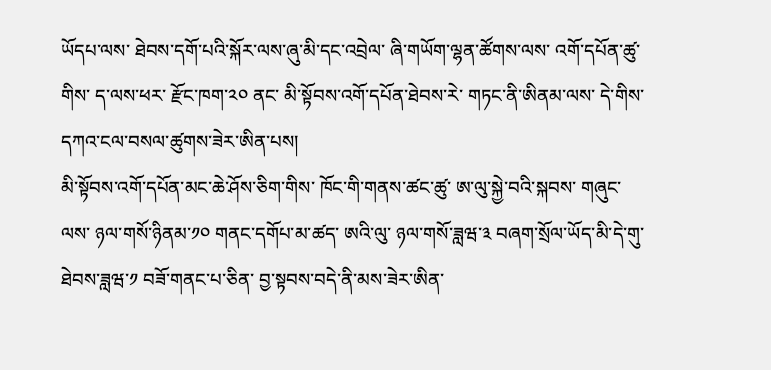ཡོདཔ་ལས་ ཐེབས་དགོ་པའི་སྐོར་ལས་ཞུ་མི་དང་འབྲེལ་ ཞི་གཡོག་ལྷན་ཚོགས་ལས་ འགོ་དཔོན་ཚུ་གིས་ ད་ལས་ཕར་ རྫོང་ཁག་༢༠ ནང་ མི་སྟོབས་འགོ་དཔོན་ཐེབས་རེ་ གཏང་ནི་ཨིནམ་ལས་ དེ་གིས་ དཀའ་ངལ་བསལ་ཚུགས་ཟེར་ཨིན་པས།
མི་སྟོབས་འགོ་དཔོན་མང་ཆེ་ཤོས་ཅིག་གིས་ ཁོང་གི་གནས་ཚང་ཚུ་ ཨ་ལུ་སྐྱེ་བའི་སྐབས་ གཞུང་ལས་ ཉལ་གསོ་ཉིནམ་༡༠ གནང་དགོཔ་མ་ཚད་ ཨའི་ལུ་ ཉལ་གསོ་ཟླཝ་༣ བཞག་སྲོལ་ཡོད་མི་དེ་གུ་ ཐེབས་ཟླཝ་༡ བཟོ་གནང་པ་ཅིན་ བྱ་སྟབས་བདེ་ནི་མས་ཟེར་ཨིན་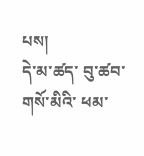པས།
དེ་མ་ཚད་ བུ་ཚབ་གསོ་མིའི་ ཕམ་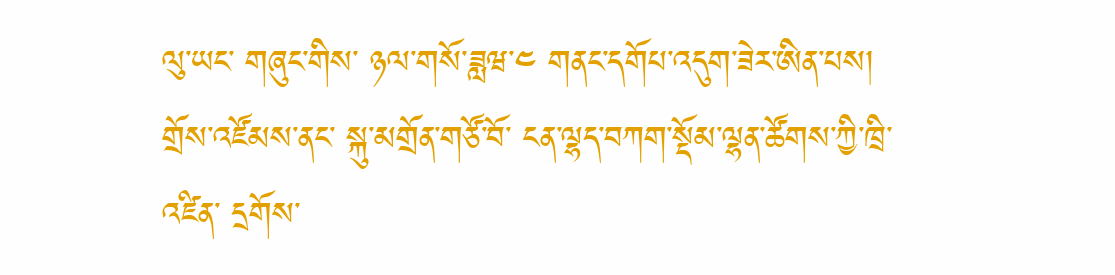ལུ་ཡང་ གཞུང་གིས་ ཉལ་གསོ་ཟླཝ་༤ གནང་དགོཔ་འདུག་ཟེར་ཨིན་པས།
གྲོས་འཛོམས་ནང་ སྐུ་མགྲོན་གཙོ་བོ་ ངན་ལྷད་བཀག་སྡོམ་ལྷན་ཚོགས་ཀྱི་ཁྲི་འཛིན་ དྲགོས་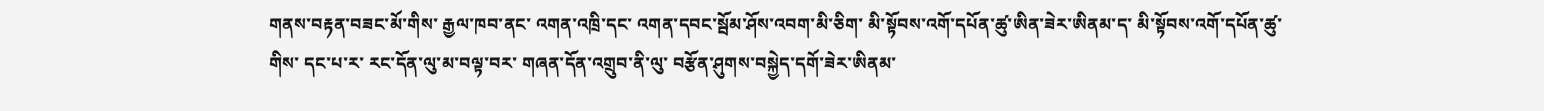གནས་བརྟན་བཟང་མོ་གིས་ རྒྱལ་ཁབ་ནང་ འགན་འཁྲི་དང་ འགན་དབང་སྦོམ་ཤོས་འབག་མི་ཅིག་ མི་སྟོབས་འགོ་དཔོན་ཚུ་ཨིན་ཟེར་ཨིནམ་ད་ མི་སྟོབས་འགོ་དཔོན་ཚུ་གིས་ དང་པ་ར་ རང་དོན་ལུ་མ་བལྟ་བར་ གཞན་དོན་འགྲུབ་ནི་ལུ་ བརྩོན་ཤུགས་བསྐྱེད་དགོ་ཟེར་ཨིནམ་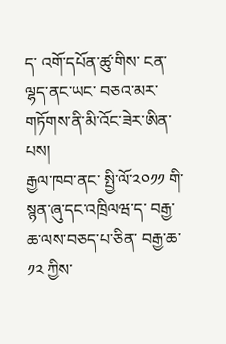ད་ འགོ་དཔོན་ཚུ་གིས་ ངན་ལྷད་ནང་ཡང་ བཅའ་མར་གཏོགས་ནི་མི་འོང་ཟེར་ཨིན་པས།
རྒྱལ་ཁབ་ནང་ སྤྱི་ལོ་༢༠༡༡ གི་ སྙན་ཞུ་དང་འཁྲིལཝ་ད་ བརྒྱ་ཆ་ལས་བཅད་པ་ཅིན་ བརྒྱ་ཆ་༡༢ ཀྱིས་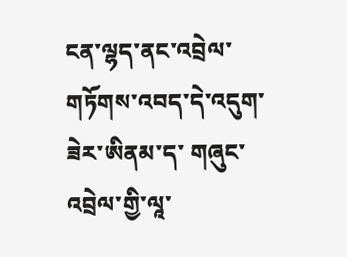ངན་ལྷད་ནང་འབྲེལ་གཏོགས་འབད་དེ་འདུག་ཟེར་ཨིནམ་ད་ གཞུང་འབྲེལ་གྱི་ལཱ་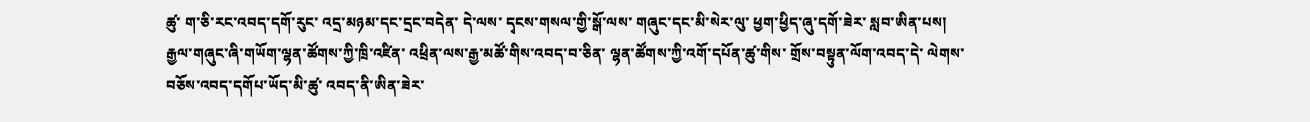ཚུ་ ག་ཅི་རང་འབད་དགོ་རུང་ འདྲ་མཉམ་དང་དྲང་བདེན་ དེ་ལས་ དྭངས་གསལ་གྱི་སྒོ་ལས་ གཞུང་དང་མི་སེར་ལུ་ ཕྱག་ཕྱིད་ཞུ་དགོ་ཟེར་ སླབ་ཨིན་པས།
རྒྱལ་གཞུང་ཞི་གཡོག་ལྷན་ཚོགས་ཀྱི་ཁྲི་འཛིན་ འཕྲིན་ལས་རྒྱ་མཚོ་གིས་འབད་བ་ཅིན་ ལྷན་ཚོགས་ཀྱི་འགོ་དཔོན་ཚུ་གིས་ གྲོས་བསྟུན་ལོག་འབད་དེ་ ལེགས་བཅོས་འབད་དགོཔ་ཡོད་མི་ཚུ་ འབད་ནི་ཨིན་ཟེར་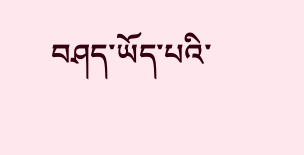བཤད་ཡོད་པའི་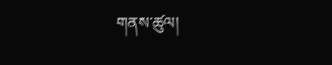གནས་ཚུལ།